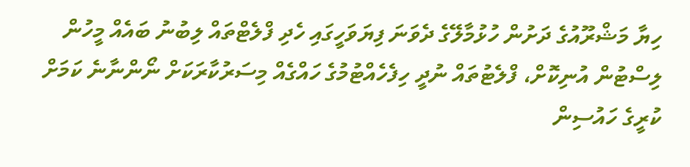ހިޔާ މަޝްރޫއުގެ ދަށުން ހުޅުމާލޭގެ ދެވަނަ ފިޔަވަހީގައި ހެދި ފްލެޓްތައް ލިބުނު ބައެއް މީހުން ލިސްޓުން އުނިކޮށް، ފްލެޓުތައް ނުދީ ހިފެހެއްޓުމުގެ ހައްގެއް މިސަރުކާރަކަށް ނޯންނާނެ ކަމަށް ކުރީގެ ހައުސިން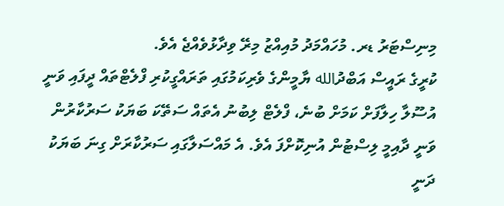މިނިސްޓަރު ޑރ. މުހައްމަދު މުއިއްޒު މިރޭ ވިދާޅުވެއްޖެ އެވެ.
ކުރީގެ ރައީސް އަބްދުالله ޔާމީންގެ ވެރިކަމުގައި ތަރައްގީކުރި ފްލެޓްތައް ދީފައި ވަނީ އުސޫލާ ހިލާފަށް ކަމަށް ބުނެ، ފްލެޓް ލިބުނު އެތައް ސަތޭކަ ބަޔަކު ސަރުކާރުން ވަނީ ދާއިމީ ލިސްޓުން އުނިކޮށްފަ އެވެ. އެ މައްސަލާގައި ސަރުކާރަށް ގިނަ ބަޔަކު ދަނީ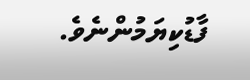ފާޑުކިޔަމުންނެވެ.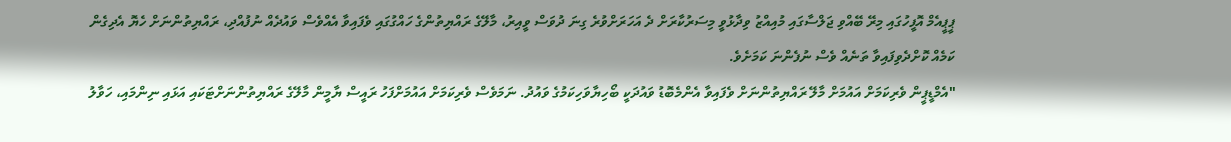ޕީޕީއެމް އޮފީހުގައި މިރޭ ބޭއްވި ޖަލްސާގައި މުއިއްޒު ވިދާޅުވީ މިސަރުކާރަށް ދެ އަހަރަށްވުރެ ގިނަ ދުވަސް ވީއިރު، މާލޭގެ ރައްޔިތުންގެ ހައްގުގައި ވެފައިވާ އެއްވެސް ވައުދެއް ނުފުއްދި، ރައްޔިތުންނަށް ހެޔޮ އެދިގެން ކަމެއް ކޮށްދެވިފައިވާ ތަނެއް ވެސް ނުފެންނަ ކަމަށެވެ.
"އެމްޑީޕީން ވެރިކަމަށް އައުމަށް މާލޭ ރައްޔިތުންނަށް ވެފައިވާ އެންމެބޮޑު ވައުދަކީ ބޯހިޔާވަހިކަމުގެ ވައުދު. ނަމަވެސް ވެރިކަމަށް އައުމަށްފަހު ރައީސް ޔާމީން މާލޭގެ ރައްޔިތުންނަށްޓަކައި އަޅައި ނިންމައި، ހަވާލު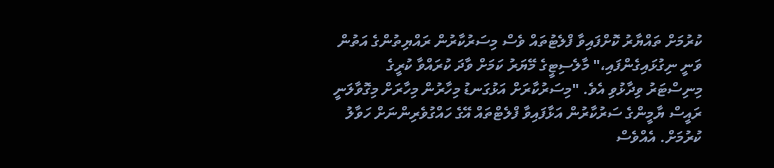ކުރުމަށް ތައްޔާރު ކޮށްފައިވާ ފްލެޓުތައް ވެސް މިސަރުކާރުން ރައްޔިތުންގެ އަތުން ވަނީ ނިގުޅައިގެންފައި،" މާލެސިޓީގެ މޭޔަރު ކަމަށް ވާދަ ކުރައްވާ ކުރީގެ މިނިސްޓަރު ވިދާޅުވި އެވެ. "މިސަރުކާރަށް އަޅުގަނޑު މިހާރުން މިހާރަށް މިގޮވާލަނީ ރައީސް ޔާމީންގެ ސަރުކާރުން އަޅާފައިވާ ފްލެޓްތައް އޭގެ ހައްގުވެރިންނަށް ހަވާލު ކުރުމަށް. އެއްވެސް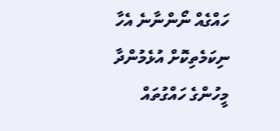ހައްގެއް ނޯންނާނެ އެހާ ނިކަމެތިކޮށް އުޅެމުންދާ މީހުންގެ ހައްގުތައް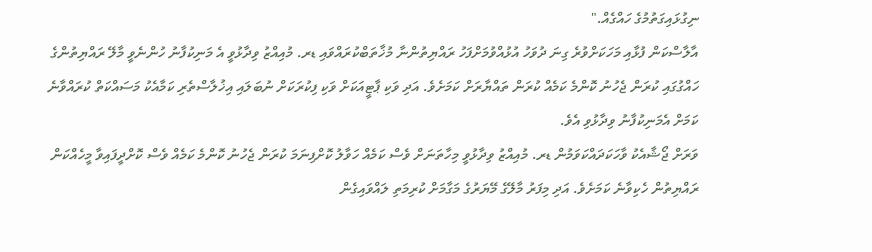ނިގުޅައިގަތުމުގެ ހައްގެއް."
އާލާސްކަން ފުޅާއި މަހަކަށްވުރެ ގިނަ ދުވަހު އުޅުއްވުމަށްފަހު ރައްޔިތުންނާ މުޚާތަބްކުރައްވައި ޑރ. މުއިއްޒު ވިދާޅުވީ އެ މަނިކުފާނު ހުންނެވީ މާލޭ ރައްޔިތުންގެ ހައްގުގައި ކުރަން ޖެހުނު ކޮންމެ ކަމެއް ކުރަން ތައްޔާރަށް ކަމަށެވެ. އަދި ވަކި ޕާޓީއަކަށް ވަކި ފިކުރަކަށް ނުބަލައި އިޚުލާސްތެރި ކަމާއެކު މަސައްކަތް ކުރައްވާނެ ކަމަށް އެމަނިކުފާނު ވިދާޅުވި އެވެ.
ވަރަށް ޖޯޝާއެކު ވާހަކަދައްކަވަމުން ޑރ. މުއިއްޒު ވިދާޅުވީ މިހާތަނަށް ވެސް ކަމެއް ހަވާލު ކޮށްފިނަމަ ކުރަން ޖެހުނު ކޮންމެ ކަމެއް ވެސް ކޮށްދީފައިވާ މީހެއްކަން ރައްޔިތުން ހެކިވާނެ ކަމަށެވެ. އަދި މިފަރު މާލޭގެ މޭޔަރުގެ މަގާމަށް ކުރިމަތި ލައްވައިގެން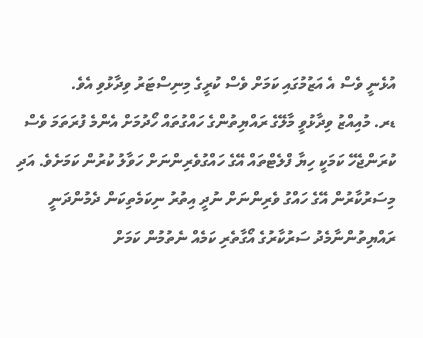އުޅެނީ ވެސް އެ އަޒުމުގައި ކަމަށް ވެސް ކުރީގެ މިނިސްޓަރު ވިދާޅުވި އެވެ.
ޑރ. މުއިއްޒު ވިދާޅުވީ މާލޭގެ ރައްޔިތުންގެ ހައްގުތައް ހޯދުމަށް އެންމެ ފުރަތަމަ ވެސް ކުރަންޖެހޭ ކަމަކީ ހިޔާ ފްލެޓްތައް އޭގެ ހައްގުވެރިންނަށް ހަވާލު ކުރުން ކަމަށެވެ. އަދި މިސަރުކާރުން އޭގެ ހައްގު ވެރިންނަށް ނުދީ އިތުރު ނިކަމެތިކަން ދެމުންދަނީ ރައްޔިތުންނާމެދު ސަރުކާރުގެ އޯގާތެރި ކަމެއް ނެތުމުން ކަމަށް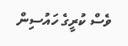ވެސް ކުރީގެ ހައުސިން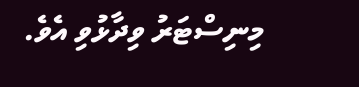މިނިސްޓަރު ވިދާޅުވި އެވެ.